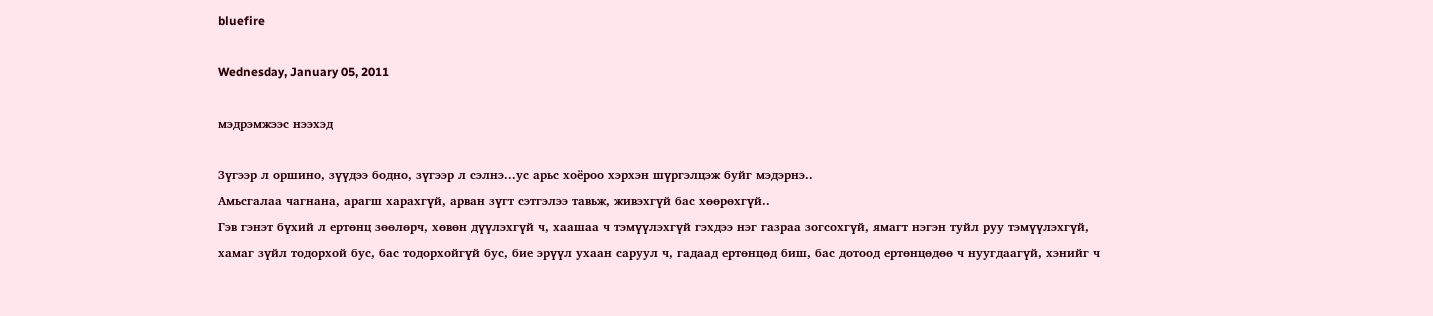bluefire

Wednesday, January 05, 2011

мэдрэмжээс нээхэд

Зүгээр л оршино, зүүдээ бодно, зүгээр л сэлнэ...ус арьс хоёроо хэрхэн шүргэлцэж буйг мэдэрнэ..
Амьсгалаа чагнана, арагш харахгүй, арван зүгт сэтгэлээ тавьж, живэхгүй бас хөөрөхгүй..
Гэв гэнэт бүхий л ертөнц зөөлөрч, хөвөн дүүлэхгүй ч, хаашаа ч тэмүүлэхгүй гэхдээ нэг газраа зогсохгүй, ямагт нэгэн туйл руу тэмүүлэхгүй, хамаг зүйл тодорхой бус, бас тодорхойгүй бус, бие эрүүл ухаан саруул ч, гадаад ертөнцөд биш, бас дотоод ертөнцөдөө ч нуугдаагүй, хэнийг ч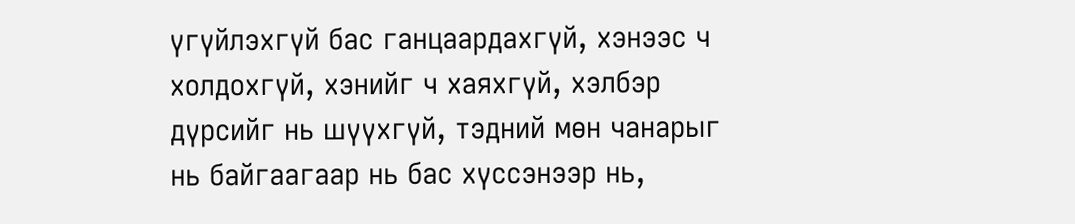үгүйлэхгүй бас ганцаардахгүй, хэнээс ч холдохгүй, хэнийг ч хаяхгүй, хэлбэр дүрсийг нь шүүхгүй, тэдний мөн чанарыг нь байгаагаар нь бас хүccэнээр нь,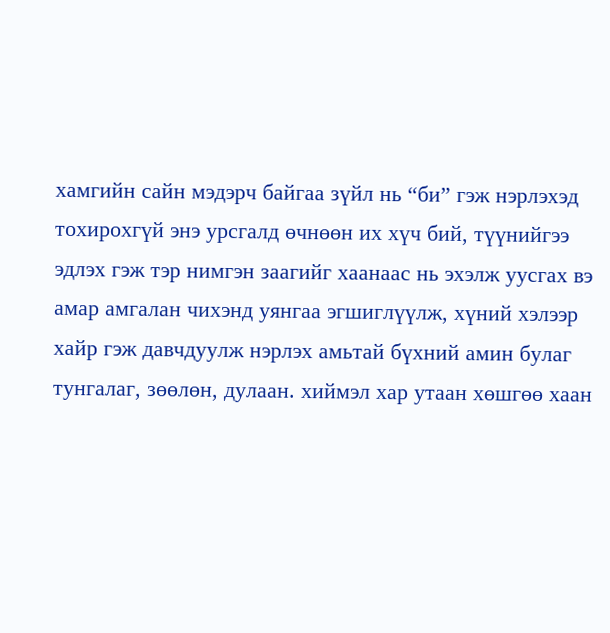хамгийн сайн мэдэрч байгаа зүйл нь “би” гэж нэрлэхэд тохирохгүй энэ урсгалд өчнөөн их хүч бий, түүнийгээ эдлэх гэж тэр нимгэн заагийг хаанаас нь эхэлж уусгах вэ
амар амгалан чихэнд уянгаа эгшиглүүлж, хүний хэлээр хайр гэж давчдуулж нэрлэх амьтай бүхний амин булаг тунгалаг, зөөлөн, дулаан. хиймэл хар утаан хөшгөө хаан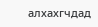алхахгчдад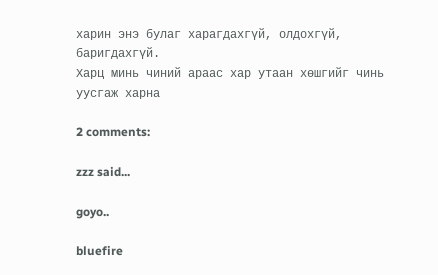харин энэ булаг харагдахгүй, олдохгүй, баригдахгүй.
Харц минь чиний араас хар утаан хөшгийг чинь уусгаж харна

2 comments:

zzz said...

goyo..

bluefire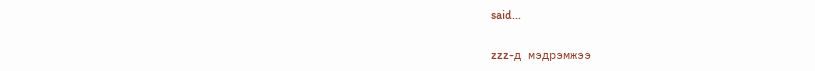said...

zzz-д мэдрэмжээ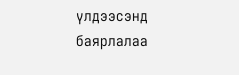үлдээсэнд баярлалаа